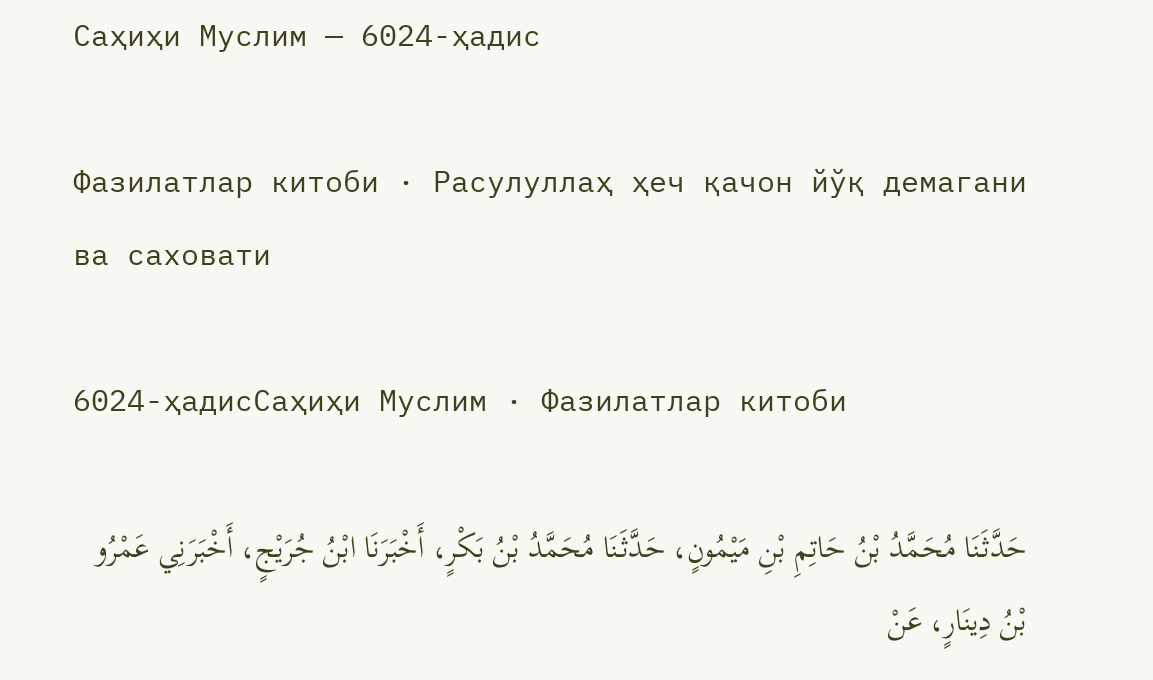Саҳиҳи Муслим — 6024-ҳадис

Фазилатлар китоби · Расулуллаҳ ҳеч қачон йўқ демагани ва саховати

6024-ҳадисСаҳиҳи Муслим · Фазилатлар китоби

حَدَّثَنَا مُحَمَّدُ بْنُ حَاتِمِ بْنِ مَيْمُونٍ، حَدَّثَنَا مُحَمَّدُ بْنُ بَكْرٍ، أَخْبَرَنَا ابْنُ جُرَيْجٍ، أَخْبَرَنِي عَمْرُو بْنُ دِينَارٍ، عَنْ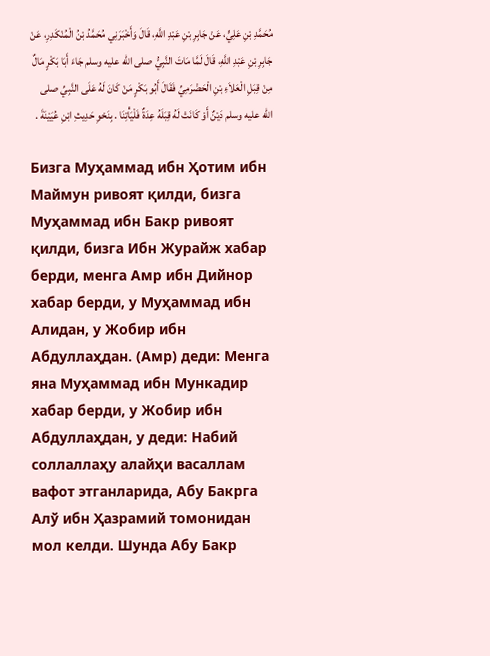مُحَمَّدِ بْنِ عَلِيٍّ، عَنْ جَابِرِ بْنِ عَبْدِ اللَّهِ، قَالَ وَأَخْبَرَنِي مُحَمَّدُ بْنُ الْمُنْكَدِرِ، عَنْ جَابِرِ بْنِ عَبْدِ اللَّهِ، قَالَ لَمَّا مَاتَ النَّبِيُّ صلى الله عليه وسلم جَاءَ أَبَا بَكْرٍ مَالٌ مِنْ قِبَلِ الْعَلاَءِ بْنِ الْحَضْرَمِيِّ فَقَالَ أَبُو بَكْرٍ مَنْ كَانَ لَهُ عَلَى النَّبِيِّ صلى الله عليه وسلم دَيْنٌ أَوْ كَانَتْ لَهُ قِبَلَهُ عِدَةٌ فَلْيَأْتِنَا . بِنَحْوِ حَدِيثِ ابْنِ عُيَيْنَةَ .

Бизга Муҳаммад ибн Ҳотим ибн Маймун ривоят қилди, бизга Муҳаммад ибн Бакр ривоят қилди, бизга Ибн Журайж хабар берди, менга Амр ибн Дийнор хабар берди, у Муҳаммад ибн Алидан, у Жобир ибн Абдуллаҳдан. (Амр) деди: Менга яна Муҳаммад ибн Мункадир хабар берди, у Жобир ибн Абдуллаҳдан, у деди: Набий соллаллаҳу алайҳи васаллам вафот этганларида, Абу Бакрга Алў ибн Ҳазрамий томонидан мол келди. Шунда Абу Бакр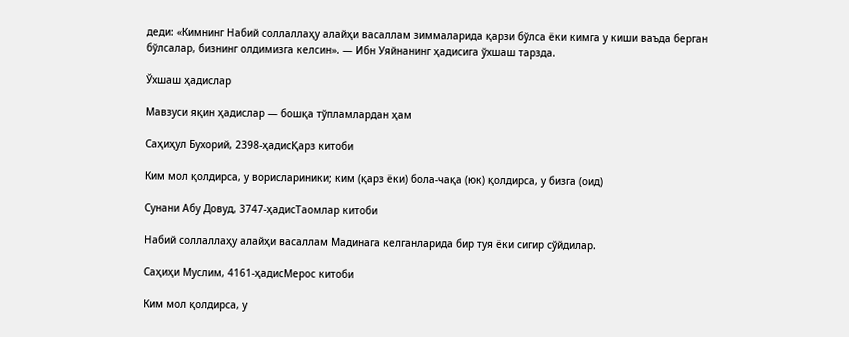деди: «Кимнинг Набий соллаллаҳу алайҳи васаллам зиммаларида қарзи бўлса ёки кимга у киши ваъда берган бўлсалар, бизнинг олдимизга келсин». — Ибн Уяйнанинг ҳадисига ўхшаш тарзда.

Ўхшаш ҳадислар

Мавзуси яқин ҳадислар — бошқа тўпламлардан ҳам

Саҳиҳул Бухорий, 2398-ҳадисҚарз китоби

Ким мол қолдирса, у ворислариники; ким (қарз ёки) бола-чақа (юк) қолдирса, у бизга (оид)

Сунани Абу Довуд, 3747-ҳадисТаомлар китоби

Набий соллаллаҳу алайҳи васаллам Мадинага келганларида бир туя ёки сигир сўйдилар.

Саҳиҳи Муслим, 4161-ҳадисМерос китоби

Ким мол қолдирса, у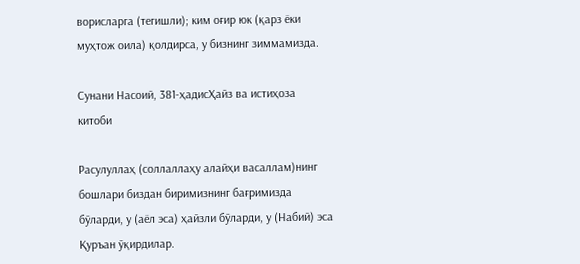ворисларга (тегишли); ким оғир юк (қарз ёки муҳтож оила) қолдирса, у бизнинг зиммамизда.

Сунани Насоий, 381-ҳадисҲайз ва истиҳоза китоби

Расулуллаҳ (соллаллаҳу алайҳи васаллам)нинг бошлари биздан биримизнинг бағримизда бўларди, у (аёл эса) ҳайзли бўларди, у (Набий) эса Қуръан ўқирдилар.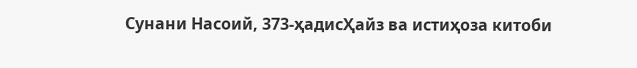Сунани Насоий, 373-ҳадисҲайз ва истиҳоза китоби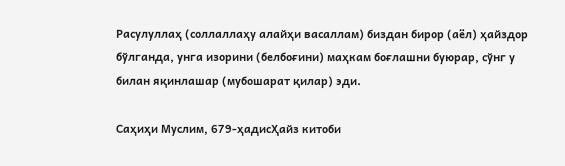Расулуллаҳ (соллаллаҳу алайҳи васаллам) биздан бирор (аёл) ҳайздор бўлганда, унга изорини (белбоғини) маҳкам боғлашни буюрар, сўнг у билан яқинлашар (мубошарат қилар) эди.

Саҳиҳи Муслим, 679-ҳадисҲайз китоби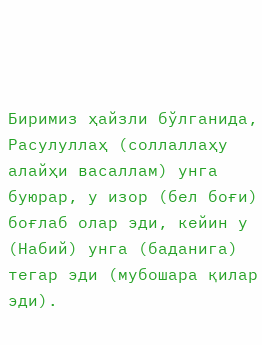Биримиз ҳайзли бўлганида, Расулуллаҳ (соллаллаҳу алайҳи васаллам) унга буюрар, у изор (бел боғи) боғлаб олар эди, кейин у (Набий) унга (баданига) тегар эди (мубошара қилар эди).